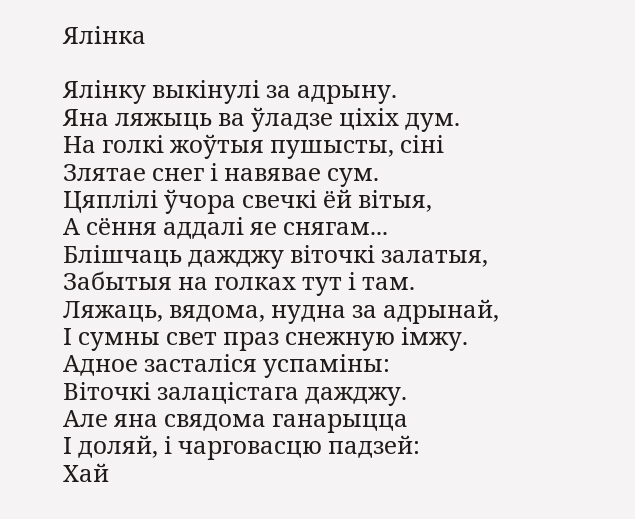Ялiнка

Ялінку выкінулі за адрыну.
Яна ляжыць ва ўладзе ціхіх дум.
На голкі жоўтыя пушысты, сіні
Злятае снег і навявае сум.
Цяплілі ўчора свечкі ёй вітыя,
А сёння аддалі яе снягам...
Блішчаць дажджу віточкі залатыя,
Забытыя на голках тут і там.
Ляжаць, вядома, нудна за адрынай,
І сумны свет праз снежную імжу.
Адное засталіся успаміны:
Віточкі залацістага дажджу.
Але яна свядома ганарыцца
І доляй, і чарговасцю падзей:
Хай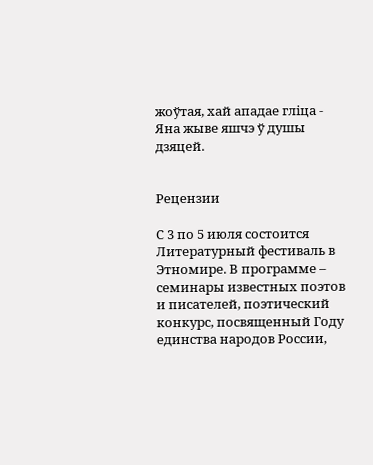жоўтая, хай ападае гліца -
Яна жыве яшчэ ў душы дзяцей.


Рецензии

С 3 по 5 июля состоится Литературный фестиваль в Этномире. В программе – семинары известных поэтов и писателей, поэтический конкурс, посвященный Году единства народов России,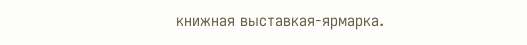книжная выставкая-ярмарка.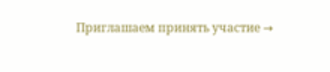Приглашаем принять участие →